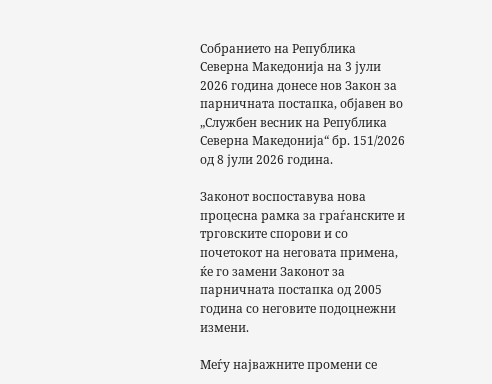Собранието на Република Северна Македонија на 3 јули 2026 година донесе нов Закон за парничната постапка, објавен во „Службен весник на Република Северна Македонија“ бр. 151/2026 од 8 јули 2026 година.

Законот воспоставува нова процесна рамка за граѓанските и трговските спорови и со почетокот на неговата примена, ќе го замени Законот за парничната постапка од 2005 година со неговите подоцнежни измени.

Меѓу најважните промени се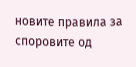новите правила за споровите од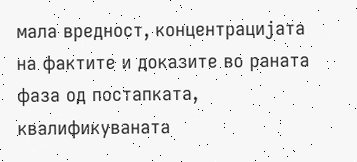мала вредност, концентрацијата на фактите и доказите во раната фаза од постапката, квалификуваната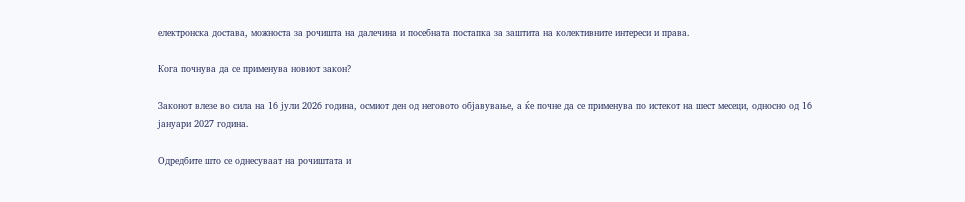електронска достава, можноста за рочишта на далечина и посебната постапка за заштита на колективните интереси и права.

Кога почнува да се применува новиот закон?

Законот влезе во сила на 16 јули 2026 година, осмиот ден од неговото објавување, а ќе почне да се применува по истекот на шест месеци, односно од 16 јануари 2027 година.

Одредбите што се однесуваат на рочиштата и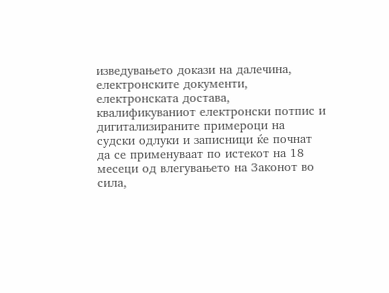изведувањето докази на далечина, електронските документи, електронската достава, квалификуваниот електронски потпис и дигитализираните примероци на судски одлуки и записници ќе почнат да се применуваат по истекот на 18 месеци од влегувањето на Законот во сила,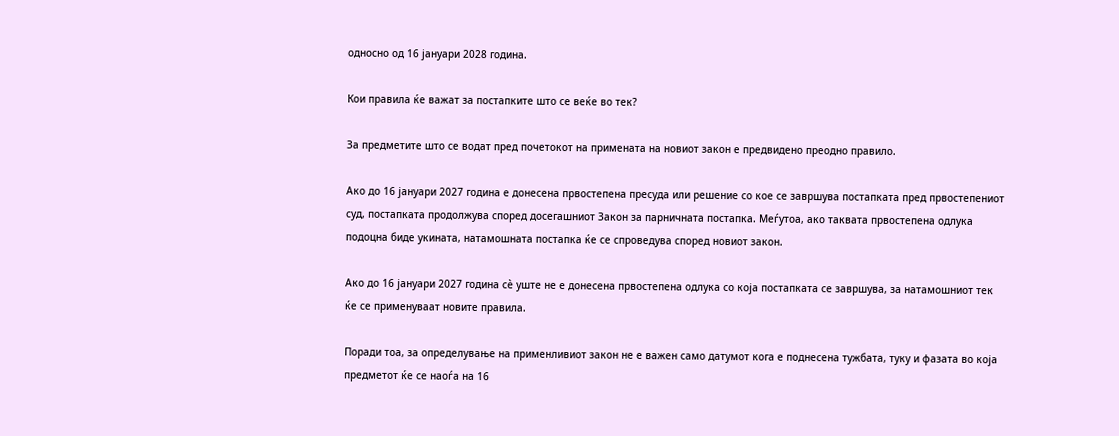односно од 16 јануари 2028 година.

Кои правила ќе важат за постапките што се веќе во тек?

За предметите што се водат пред почетокот на примената на новиот закон е предвидено преодно правило.

Ако до 16 јануари 2027 година е донесена првостепена пресуда или решение со кое се завршува постапката пред првостепениот суд, постапката продолжува според досегашниот Закон за парничната постапка. Меѓутоа, ако таквата првостепена одлука подоцна биде укината, натамошната постапка ќе се спроведува според новиот закон.

Ако до 16 јануари 2027 година сè уште не е донесена првостепена одлука со која постапката се завршува, за натамошниот тек ќе се применуваат новите правила.

Поради тоа, за определување на применливиот закон не е важен само датумот кога е поднесена тужбата, туку и фазата во која предметот ќе се наоѓа на 16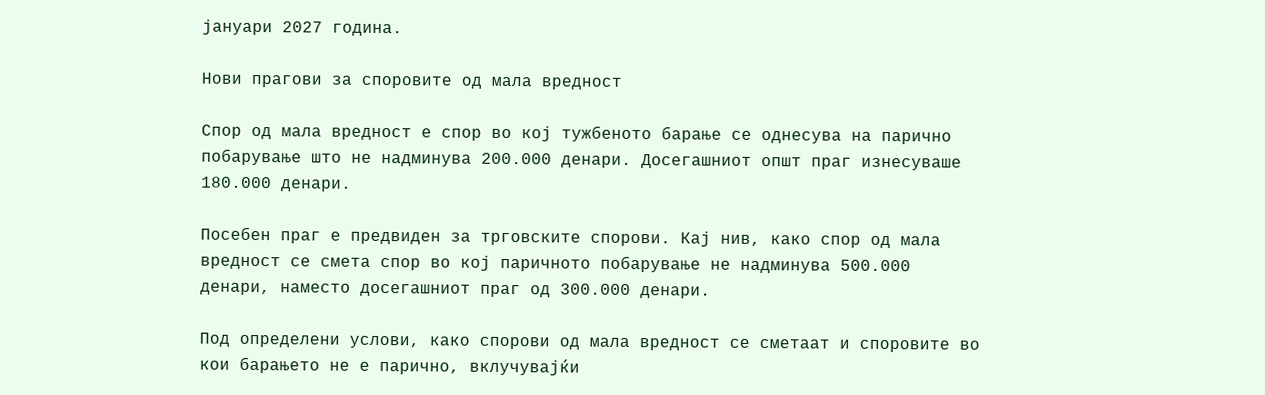јануари 2027 година.

Нови прагови за споровите од мала вредност

Спор од мала вредност е спор во кој тужбеното барање се однесува на парично побарување што не надминува 200.000 денари. Досегашниот општ праг изнесуваше 180.000 денари.

Посебен праг е предвиден за трговските спорови. Кај нив, како спор од мала вредност се смета спор во кој паричното побарување не надминува 500.000 денари, наместо досегашниот праг од 300.000 денари.

Под определени услови, како спорови од мала вредност се сметаат и споровите во кои барањето не е парично, вклучувајќи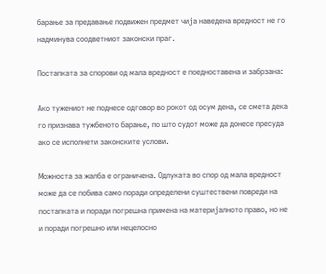барање за предавање подвижен предмет чија наведена вредност не го надминува соодветниот законски праг.

Постапката за спорови од мала вредност е поедноставена и забрзана:

Ако тужениот не поднесе одговор во рокот од осум дена, се смета дека го признава тужбеното барање, по што судот може да донесе пресуда ако се исполнети законските услови.

Можноста за жалба е ограничена. Одлуката во спор од мала вредност може да се побива само поради определени суштествени повреди на постапката и поради погрешна примена на материјалното право, но не и поради погрешно или нецелосно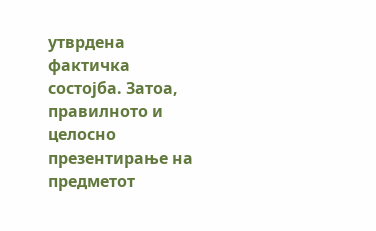утврдена фактичка состојба. Затоа, правилното и целосно презентирање на предметот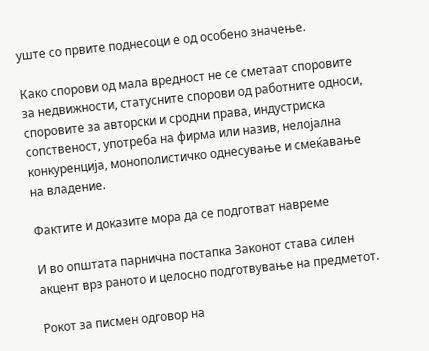уште со првите поднесоци е од особено значење.

Како спорови од мала вредност не се сметаат споровите за недвижности, статусните спорови од работните односи, споровите за авторски и сродни права, индустриска сопственост, употреба на фирма или назив, нелојална конкуренција, монополистичко однесување и смеќавање на владение.

Фактите и доказите мора да се подготват навреме

И во општата парнична постапка Законот става силен акцент врз раното и целосно подготвување на предметот.

Рокот за писмен одговор на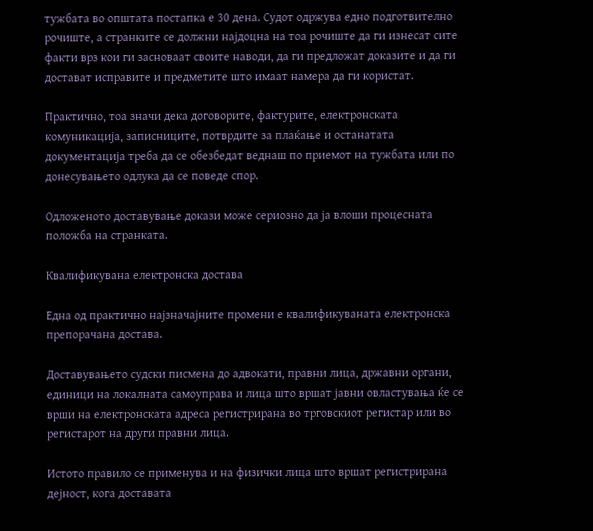тужбата во општата постапка е 30 дена. Судот одржува едно подготвително рочиште, а странките се должни најдоцна на тоа рочиште да ги изнесат сите факти врз кои ги засноваат своите наводи, да ги предложат доказите и да ги достават исправите и предметите што имаат намера да ги користат.

Практично, тоа значи дека договорите, фактурите, електронската комуникација, записниците, потврдите за плаќање и останатата документација треба да се обезбедат веднаш по приемот на тужбата или по донесувањето одлука да се поведе спор.

Одложеното доставување докази може сериозно да ја влоши процесната положба на странката.

Квалификувана електронска достава

Една од практично најзначајните промени е квалификуваната електронска препорачана достава.

Доставувањето судски писмена до адвокати, правни лица, државни органи, единици на локалната самоуправа и лица што вршат јавни овластувања ќе се врши на електронската адреса регистрирана во трговскиот регистар или во регистарот на други правни лица.

Истото правило се применува и на физички лица што вршат регистрирана дејност, кога доставата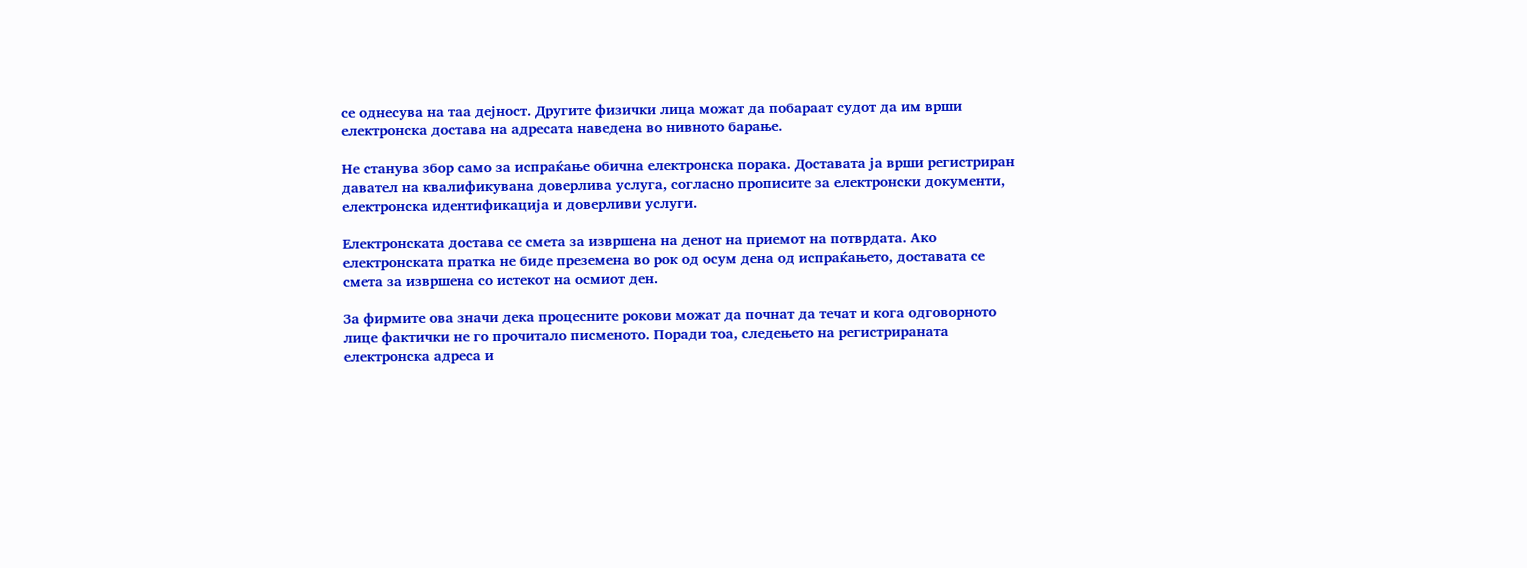се однесува на таа дејност. Другите физички лица можат да побараат судот да им врши електронска достава на адресата наведена во нивното барање.

Не станува збор само за испраќање обична електронска порака. Доставата ја врши регистриран давател на квалификувана доверлива услуга, согласно прописите за електронски документи, електронска идентификација и доверливи услуги.

Електронската достава се смета за извршена на денот на приемот на потврдата. Ако електронската пратка не биде преземена во рок од осум дена од испраќањето, доставата се смета за извршена со истекот на осмиот ден.

За фирмите ова значи дека процесните рокови можат да почнат да течат и кога одговорното лице фактички не го прочитало писменото. Поради тоа, следењето на регистрираната електронска адреса и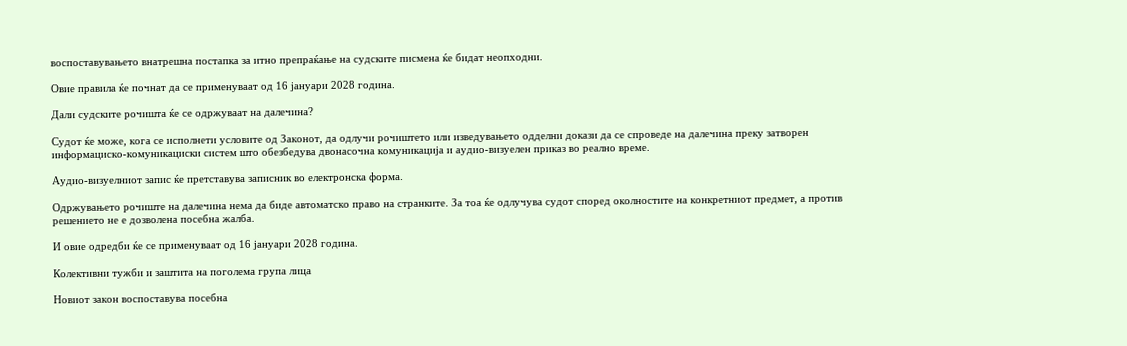воспоставувањето внатрешна постапка за итно препраќање на судските писмена ќе бидат неопходни.

Овие правила ќе почнат да се применуваат од 16 јануари 2028 година.

Дали судските рочишта ќе се одржуваат на далечина?

Судот ќе може, кога се исполнети условите од Законот, да одлучи рочиштето или изведувањето одделни докази да се спроведе на далечина преку затворен информациско-комуникациски систем што обезбедува двонасочна комуникација и аудио-визуелен приказ во реално време.

Аудио-визуелниот запис ќе претставува записник во електронска форма.

Одржувањето рочиште на далечина нема да биде автоматско право на странките. За тоа ќе одлучува судот според околностите на конкретниот предмет, а против решението не е дозволена посебна жалба.

И овие одредби ќе се применуваат од 16 јануари 2028 година.

Колективни тужби и заштита на поголема група лица

Новиот закон воспоставува посебна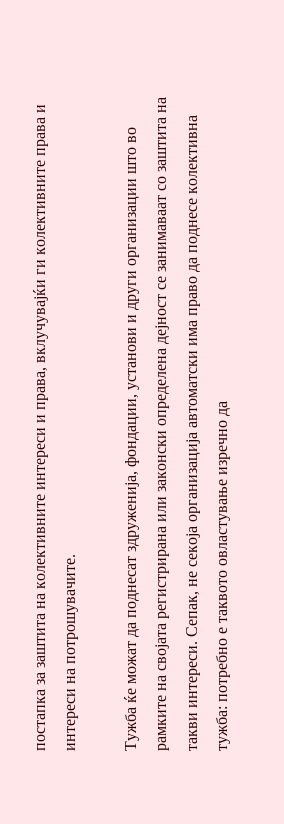постапка за заштита на колективните интереси и права, вклучувајќи ги колективните права и интереси на потрошувачите.

Тужба ќе можат да поднесат здруженија, фондации, установи и други организации што во рамките на својата регистрирана или законски определена дејност се занимаваат со заштита на такви интереси. Сепак, не секоја организација автоматски има право да поднесе колективна тужба: потребно е таквото овластување изречно да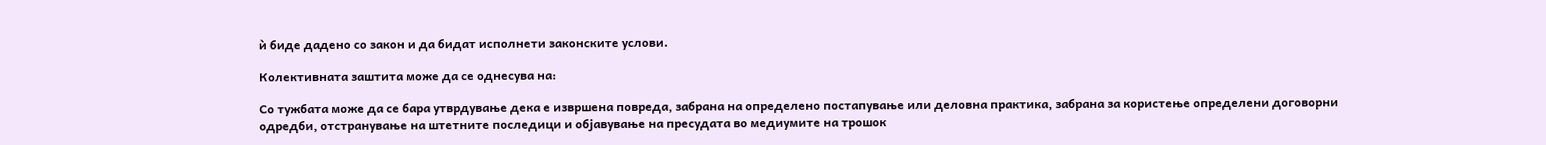ѝ биде дадено со закон и да бидат исполнети законските услови.

Колективната заштита може да се однесува на:

Со тужбата може да се бара утврдување дека е извршена повреда, забрана на определено постапување или деловна практика, забрана за користење определени договорни одредби, отстранување на штетните последици и објавување на пресудата во медиумите на трошок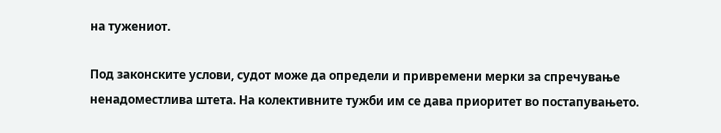на тужениот.

Под законските услови, судот може да определи и привремени мерки за спречување ненадоместлива штета. На колективните тужби им се дава приоритет во постапувањето.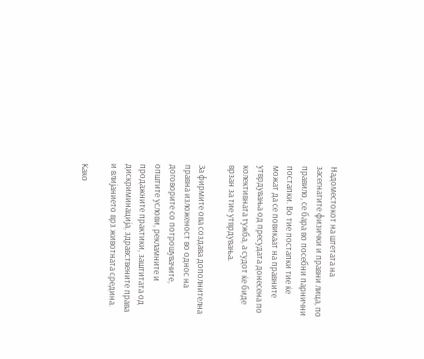Надоместокот на штетата на засегнатите физички и правни лица, по правило, се бара во посебни парнични постапки. Во тие постапки тие ќе можат да се повикаат на правните утврдувања од пресудата донесена по колективната тужба, а судот ќе биде врзан за тие утврдувања.

За фирмите ова создава дополнителна правна изложеност во однос на договорите со потрошувачите, општите услови, рекламните и продажните практики, заштитата од дискриминација, здравствените права и влијанието врз животната средина.

Како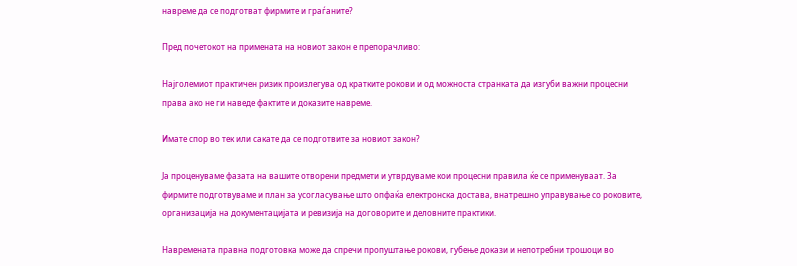навреме да се подготват фирмите и граѓаните?

Пред почетокот на примената на новиот закон е препорачливо:

Најголемиот практичен ризик произлегува од кратките рокови и од можноста странката да изгуби важни процесни права ако не ги наведе фактите и доказите навреме.

Имате спор во тек или сакате да се подготвите за новиот закон?

Ја проценуваме фазата на вашите отворени предмети и утврдуваме кои процесни правила ќе се применуваат. За фирмите подготвуваме и план за усогласување што опфаќа електронска достава, внатрешно управување со роковите, организација на документацијата и ревизија на договорите и деловните практики.

Навремената правна подготовка може да спречи пропуштање рокови, губење докази и непотребни трошоци во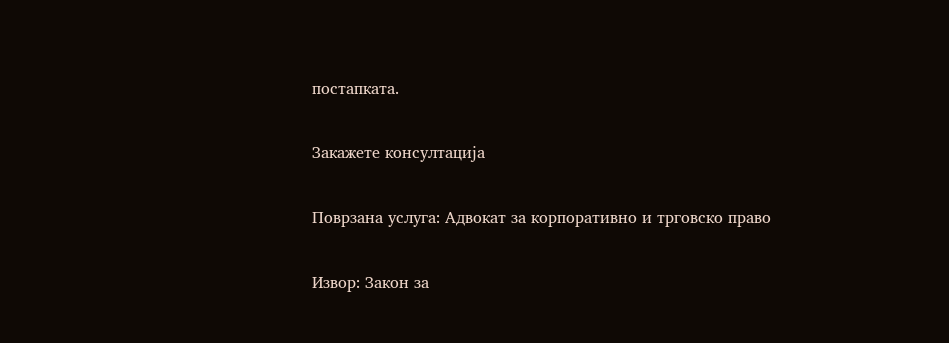постапката.

Закажете консултација

Поврзана услуга: Адвокат за корпоративно и трговско право

Извор: Закон за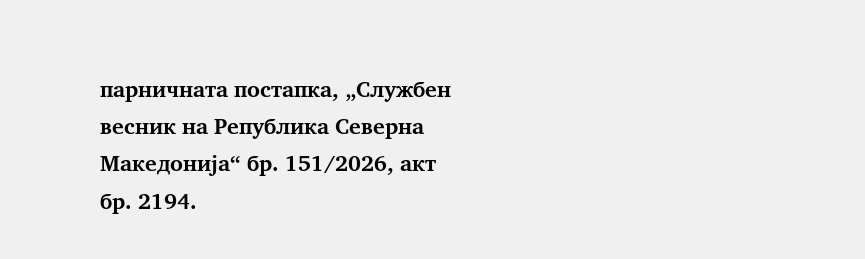парничната постапка, „Службен весник на Република Северна Македонија“ бр. 151/2026, акт бр. 2194.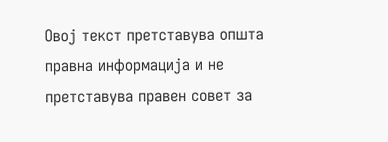Овој текст претставува општа правна информација и не претставува правен совет за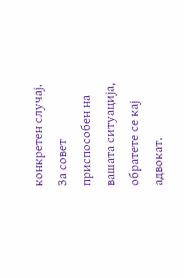конкретен случај. За совет приспособен на вашата ситуација, обратете се кај адвокат.